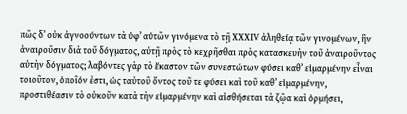πῶς δ’ οὐκ ἀγνοούντων τὰ ὑφ’ αὑτῶν γινόμενα τὸ τῇ ΧΧΧΙV ἀληθείᾳ τῶν γινομένων, ἣν ἀναιροῦσιν διὰ τοῦ δόγματος, αὐτῇ πρὸς τὸ κεχρῆσθαι πρὸς κατασκευὴν τοῦ ἀναιροῦντος αὐτὴν δόγματος; λαβόντες γὰρ τὸ ἕκαστον τῶν συνεστώτων φύσει καθ’ εἱμαρμένην εἶναι τοιοῦτον, ὁποῖόν ἐστι, ὡς ταὐτοῦ ὄντος τοῦ τε φύσει καὶ τοῦ καθ’ εἱμαρμένην, προστιθέασιν τὸ οὐκοῦν κατὰ τὴν εἱμαρμένην καὶ αἰσθήσεται τὰ ζῷα καὶ ὁρμήσει,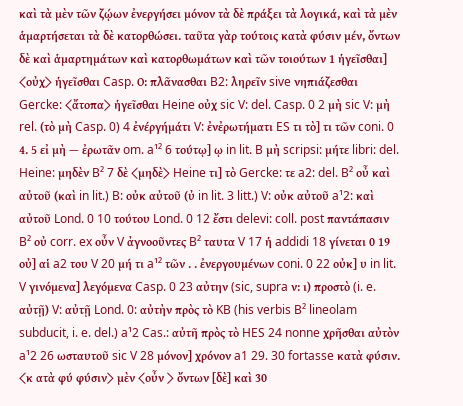καὶ τὰ μὲν τῶν ζῴων ἐνεργήσει μόνον τὰ δὲ πράξει τὰ λογικά, καὶ τὰ μὲν ἁμαρτήσεται τὰ δὲ κατορθώσει. ταῦτα γὰρ τούτοις κατὰ φύσιν μέν, ὄντων δὲ καὶ ἁμαρτημάτων καὶ κατορθωμάτων καὶ τῶν τοιούτων 1 ἡγεῖσθαι] ⟨οὐχ⟩ ἡγεῖσθαι Casp. Ο: πλᾶνασθαι B2: ληρεῖν sive νηπιάζεσθαι Gercke: ⟨ἄτοπα⟩ ἡγεῖσθαι Heine οὐχ sic V: del. Casp. 0 2 μὴ sic V: μὴ rel. (τὸ μὴ Casp. 0) 4 ἐνέργήμάτι V: ἐνἐρωτήματι ES τι τὸ] τι τῶν coni. 0 4. 5 εἰ μὴ — ἐρωτᾶν om. a¹² 6 τούτῳ] ῳ in lit. B μὴ scripsi: μήτε libri: del. Heine: μηδὲν B² 7 δὲ ⟨μηδὲ⟩ Heine τι] τὸ Gercke: τε a2: del. B² οὖ καὶ αὐτοῦ (καὶ in lit.) B: οὐκ αὐτοῦ (ὐ in lit. 3 litt.) V: οὐκ αὐτοῦ a¹2: καὶ αὐτοῦ Lond. 0 10 τούτου Lond. 0 12 ἔστι delevi: coll. post παντάπασιν B² οὐ corr. ex οὖν V ἀγνοοῦντες B² ταυτα V 17 ἡ addidi 18 γίνεται 0 19 οὐ] αἱ a2 του V 20 μή τι a¹² τῶν . . ἐνεργουμένων coni. 0 22 οὐκ] υ in lit. V γινόμενα] λεγόμενα Casp. 0 23 αὐτην (sic, supra ν: ι) προστὸ (i. e. αὐτῇ) V: αὐτῇ Lond. 0: αὐτὴν πρὸς τὸ KB (his verbis B² lineolam subducit, i. e. del.) a¹2 Cas.: αὐτῆ πρὸς τὸ HES 24 nonne χρῆσθαι αὐτὸν a¹2 26 ωσταυτοῦ sic V 28 μόνον] χρόνον a1 29. 30 fortasse κατὰ φύσιν. ⟨κ ατὰ φύ φύσιν⟩ μὲν ⟨οὖν ⟩ ὄντων [δὲ] καὶ 30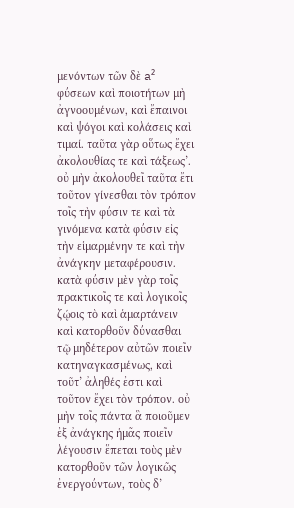μενόντων τῶν δὲ a² φύσεων καὶ ποιοτήτων μὴ ἀγνοουμένων, καὶ ἔπαινοι καὶ ψόγοι καὶ κολάσεις καὶ τιμαί. ταῦτα γὰρ οὕτως ἔχει ἀκολουθίας τε καὶ τάξεως’. οὐ μὴν ἀκολουθεῖ ταῦτα ἔτι τοῦτον γίνεσθαι τὸν τρόπον τοῖς τὴν φύσιν τε καὶ τὰ γινόμενα κατὰ φύσιν εἰς τὴν εἱμαρμένην τε καὶ τὴν ἀνάγκην μεταφέρουσιν. κατὰ φύσιν μὲν γὰρ τοῖς πρακτικοῖς τε καὶ λογικοῖς ζῴοις τὸ καὶ ἁμαρτάνειν καὶ κατορθοῦν δύνασθαι τῷ μηδέτερον αὐτῶν ποιεῖν κατηναγκασμένως, καὶ τοῦτ’ ἀληθές ἐστι καὶ τοῦτον ἔχει τὸν τρόπον. οὐ μὴν τοῖς πάντα ἃ ποιοῦμεν ἐξ ἀνάγκης ἡμᾶς ποιεῖν λέγουσιν ἕπεται τοὺς μὲν κατορθοῦν τῶν λογικῶς ἐνεργούντων, τοὺς δ’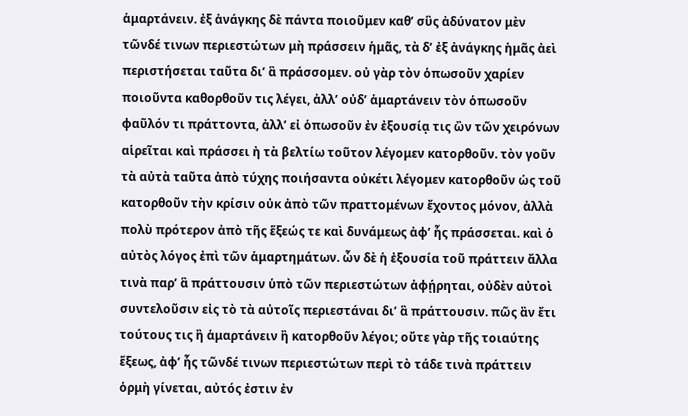ἁμαρτάνειν. ἐξ ἀνάγκης δὲ πάντα ποιοῦμεν καθ’ σὓς ἀδύνατον μὲν τῶνδέ τινων περιεστώτων μὴ πράσσειν ἡμᾶς, τὰ δ’ ἐξ ἀνάγκης ἡμᾶς ἀεὶ περιστήσεται ταῦτα δι’ ἃ πράσσομεν. οὐ γὰρ τὸν ὁπωσοῦν χαρίεν ποιοῦντα καθορθοῦν τις λέγει, ἀλλ’ οὐδ’ ἁμαρτάνειν τὸν ὁπωσοῦν φαῦλόν τι πράττοντα, ἀλλ’ εἰ ὁπωσοῦν ἐν ἐξουσίᾳ τις ὢν τῶν χειρόνων αἱρεῖται καὶ πράσσει ἠ τὰ βελτίω τοῦτον λέγομεν κατορθοῦν. τὸν γοῦν τὰ αὐτὰ ταῦτα ἀπὸ τύχης ποιήσαντα οὐκέτι λέγομεν κατορθοῦν ὡς τοῦ κατορθοῦν τὴν κρίσιν οὐκ ἀπὸ τῶν πραττομένων ἔχοντος μόνον, ἀλλὰ πολὺ πρότερον ἀπὸ τῆς ἕξεώς τε καὶ δυνάμεως ἀφ’ ἧς πράσσεται. καὶ ὁ αὐτὸς λόγος ἐπὶ τῶν ἁμαρτημάτων. ὧν δὲ ἡ ἐξουσία τοῦ πράττειν ἄλλα τινὰ παρ’ ἃ πράττουσιν ὑπὸ τῶν περιεστώτων ἀφῄρηται, οὐδὲν αὐτοὶ συντελοῦσιν εἰς τὸ τὰ αὐτοῖς περιεστάναι δι’ ἃ πράττουσιν. πῶς ἂν ἔτι τούτους τις ἢ ἁμαρτάνειν ἢ κατορθοῦν λέγοι; οὔτε γὰρ τῆς τοιαύτης ἕξεως, ἀφ’ ἧς τῶνδέ τινων περιεστώτων περὶ τὸ τάδε τινὰ πράττειν ὁρμὴ γίνεται, αὐτός ἐστιν ἐν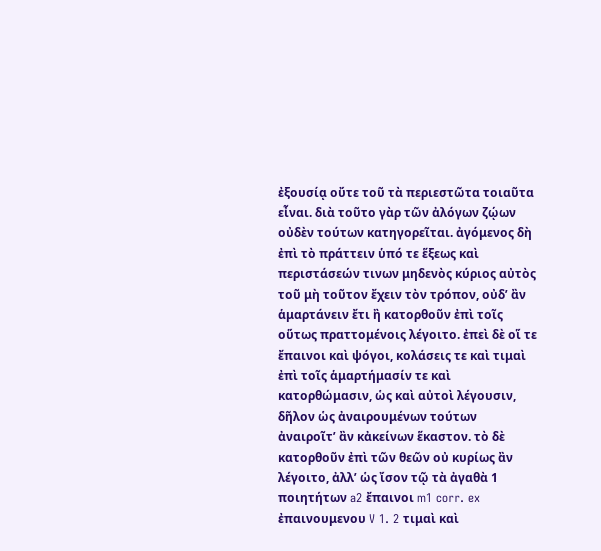ἐξουσίᾳ οὔτε τοῦ τὰ περιεστῶτα τοιαῦτα εἶναι. διὰ τοῦτο γὰρ τῶν ἀλόγων ζῴων οὐδὲν τούτων κατηγορεῖται. ἀγόμενος δὴ ἐπὶ τὸ πράττειν ὑπό τε ἕξεως καὶ περιστάσεών τινων μηδενὸς κύριος αὐτὸς τοῦ μὴ τοῦτον ἔχειν τὸν τρόπον, οὐδ’ ἂν ἁμαρτάνειν ἔτι ἢ κατορθοῦν ἐπὶ τοῖς οὕτως πραττομένοις λέγοιτο. ἐπεὶ δὲ οἵ τε ἔπαινοι καὶ ψόγοι, κολάσεις τε καὶ τιμαὶ ἐπὶ τοῖς ἁμαρτήμασίν τε καὶ κατορθώμασιν, ὡς καὶ αὐτοὶ λέγουσιν, δῆλον ὡς ἀναιρουμένων τούτων ἀναιροῖτ’ ἂν κἀκείνων ἕκαστον. τὸ δὲ κατορθοῦν ἐπὶ τῶν θεῶν οὐ κυρίως ἂν λέγοιτο, ἀλλ’ ὡς ἴσον τῷ τὰ ἀγαθὰ 1 ποιητήτων a2 ἔπαινοι m1 corr. ex ἐπαινουμενου V 1. 2 τιμαὶ καὶ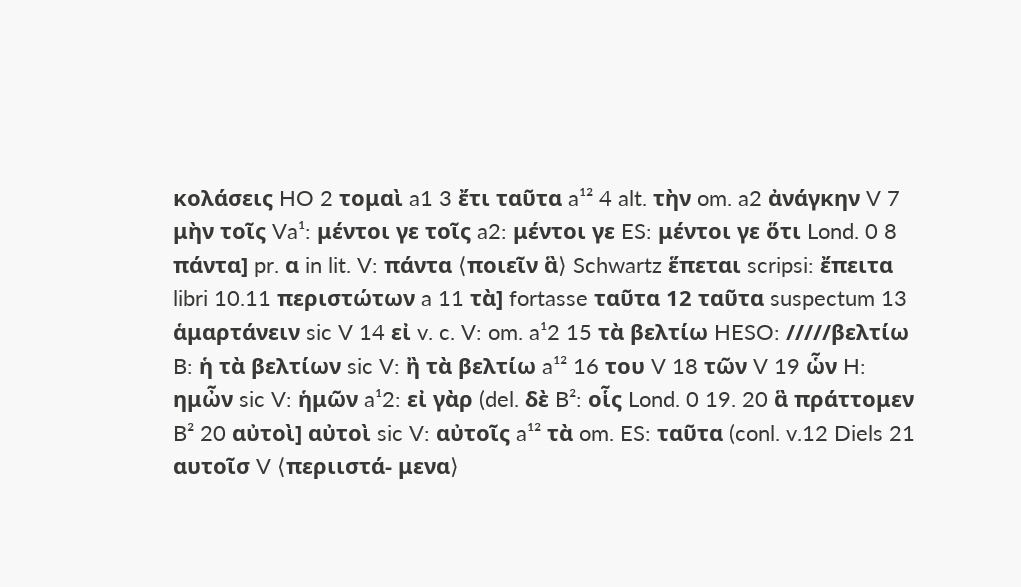κολάσεις HO 2 τομαὶ a1 3 ἔτι ταῦτα a¹² 4 alt. τὴν om. a2 ἀνάγκην V 7 μὴν τοῖς Va¹: μέντοι γε τοῖς a2: μέντοι γε ES: μέντοι γε ὅτι Lond. 0 8 πάντα] pr. α in lit. V: πάντα ⟨ποιεῖν ἃ⟩ Schwartz ἕπεται scripsi: ἔπειτα libri 10.11 περιστώτων a 11 τὰ] fortasse ταῦτα 12 ταῦτα suspectum 13 ἁμαρτάνειν sic V 14 εἰ v. c. V: om. a¹2 15 τὰ βελτίω HESO: /////βελτίω B: ἡ τὰ βελτίων sic V: ἢ τὰ βελτίω a¹² 16 του V 18 τῶν V 19 ὧν H: ημὦν sic V: ἡμῶν a¹2: εἰ γὰρ (del. δὲ B²: οἷς Lond. 0 19. 20 ἃ πράττομεν B² 20 αὐτοὶ] αὐτοὶ sic V: αὐτοῖς a¹² τὰ om. ES: ταῦτα (conl. v.12 Diels 21 αυτοῖσ V ⟨περιιστά- μενα⟩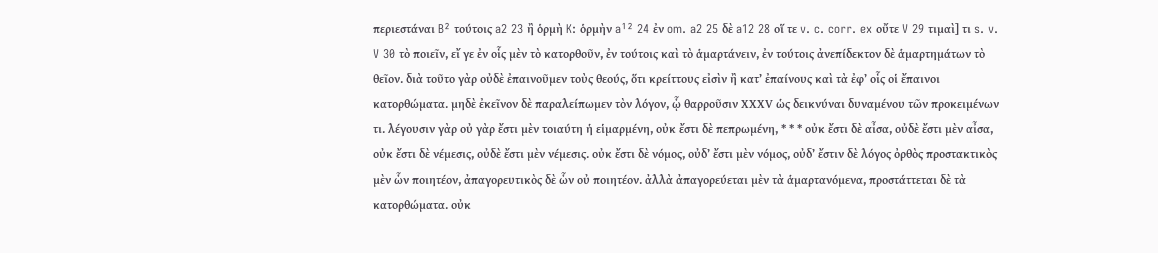περιεστάναι B² τούτοις a2 23 ἢ ὁρμὴ K: ὁρμὴν a¹² 24 ἐν om. a2 25 δὲ a12 28 οἵ τε v. c. corr. ex οὔτε V 29 τιμαὶ] τι s. v. V 30 τὸ ποιεῖν, εἴ γε ἐν οἷς μὲν τὸ κατορθοῦν, ἐν τούτοις καὶ τὸ ἁμαρτάνειν, ἐν τούτοις ἀνεπίδεκτον δὲ ἁμαρτημάτων τὸ θεῖον. διὰ τοῦτο γὰρ οὐδὲ ἐπαινοῦμεν τοὺς θεούς, ὅτι κρείττους εἰσὶν ἢ κατ’ ἐπαίνους καὶ τὰ ἐφ’ οἷς οἱ ἔπαινοι κατορθώματα. μηδὲ ἐκεῖνον δὲ παραλείπωμεν τὸν λόγον, ᾧ θαρροῦσιν ΧΧΧV ὡς δεικνύναι δυναμένου τῶν προκειμένων τι. λέγουσιν γὰρ οὐ γὰρ ἔστι μὲν τοιαύτη ἡ εἱμαρμένη, οὐκ ἔστι δὲ πεπρωμένη, * * * οὐκ ἔστι δὲ αἶσα, οὐδὲ ἔστι μὲν αἶσα, οὐκ ἔστι δὲ νέμεσις, οὐδὲ ἔστι μὲν νέμεσις. οὐκ ἔστι δὲ νόμος, οὐδ’ ἔστι μὲν νόμος, οὐδ’ ἔστιν δὲ λόγος ὀρθὸς προστακτικὸς μὲν ὧν ποιητέον, ἀπαγορευτικὸς δὲ ὧν οὐ ποιητέον. ἀλλὰ ἀπαγορεύεται μὲν τὰ ἁμαρτανόμενα, προστάττεται δὲ τὰ κατορθώματα. οὐκ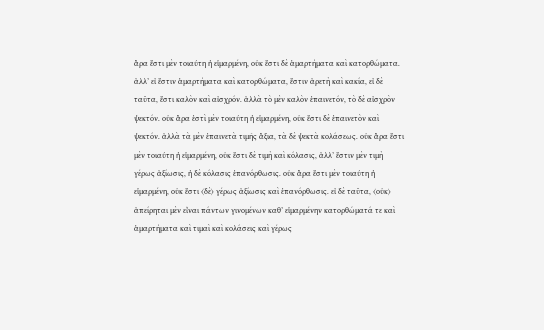ἄρα ἔστι μὲν τοιαύτη ἡ εἱμαρμένη, οὐκ ἔστι δὲ ἁμαρτήματα καὶ κατορθώματα. ἀλλ’ εἰ ἔστιν ἁμαρτήματα καὶ κατορθώματα, ἔστιν ἀρετὴ καὶ κακία, εἰ δὲ ταῦτα, ἔστι καλὸν καὶ αἰσχρόν. ἀλλὰ τὸ μὲν καλὸν ἐπαινετόν, τὸ δὲ αἰσχρὸν ψεκτόν. οὐκ ἄρα ἐστὶ μὲν τοιαύτη ἡ εἱμαρμένη, οὐκ ἔστι δὲ ἐπαινετὸν καὶ ψεκτόν. ἀλλὰ τὰ μὲν ἐπαινετὰ τιμῆς ἄξια, τὰ δὲ ψεκτὰ κολάσεως. οὐκ ἄρα ἔστι μὲν τοιαύτη ἡ εἱμαρμένη, οὐκ ἔστι δὲ τιμὴ καὶ κόλασις, ἀλλ’ ἔστιν μὲν τιμὴ γέρως ἀξίωσις, ἡ δὲ κόλασις ἐπανόρθωσις. οὐκ ἄρα ἔστι μὲν τοιαύτη ἡ εἱμαρμένη, οὐκ ἔστι ⟨δὲ⟩ γέρως ἀξίωσις καὶ ἐπανόρθωσις. εἰ δὲ ταῦτα, ⟨οὐκ⟩ ἀπείρηται μὲν εἶναι πάντων γινομένων καθ’ εἱμαρμένην κατορθώματά τε καὶ ἁμαρτήματα καὶ τιμαὶ καὶ κολάσεις καὶ γέρως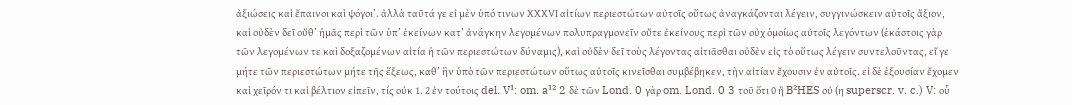ἀξιώσεις καὶ ἔπαινοι καὶ ψόγοι’. ἀλλὰ ταῦτά γε εἰ μὲν ὑπό τινων ΧΧΧVI αἰτίων περιεστώτων αὐτοῖς οὕτως ἀναγκάζονται λέγειν, συγγινώσκειν αὐτοῖς ἄξιον, καὶ οὐδὲν δεῖ οὔθ’ ἡμᾶς περὶ τῶν ὑπ’ ἐκείνων κατ’ ἀνάγκην λεγομένων πολυπραγμονεῖν οὔτε ἐκείνους περὶ τῶν οὐχ ὁμοίως αὐτοῖς λεγόντων (ἑκάστοις γὰρ τῶν λεγομένων τε καὶ δοξαζομένων αἰτία ἡ τῶν περιεστώτων δύναμις), καὶ οὐδὲν δεῖ τοὺς λέγοντας αἰτιᾶσθαι οὐδὲν εἰς τὸ οὕτως λέγειν συντελοῦντας, εἴ γε μήτε τῶν περιεστώτων μήτε τῆς ἕξεως, καθ’ ἣν ὑπὸ τῶν περιεστώτων οὕτως αὐτοῖς κινεῖσθαι συμβέβηκεν, τὴν αἰτίαν ἔχουσιν ἐν αὐτοῖς. εἰ δὲ ἐξουσίαν ἔχομεν καὶ χεῖρόν τι καὶ βέλτιον εἰπεῖν, τίς οὐκ 1. 2 ἐν τούτοις del. V¹: om. a¹² 2 δὲ τῶν Lond. 0 γὰρ om. Lond. 0 3 τοῦ ὅτι 0 ἢ B²HES οὐ (η superscr. v. c.) V: οὗ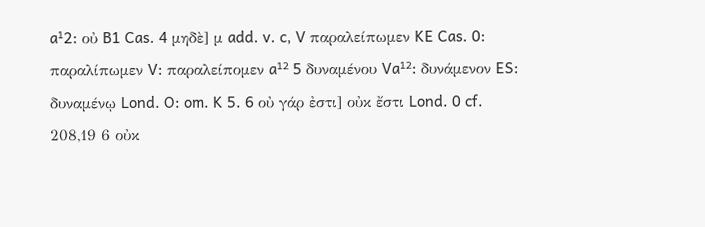a¹2: οὐ B1 Cas. 4 μηδὲ] μ add. v. c, V παραλείπωμεν KE Cas. 0: παραλίπωμεν V: παραλείπομεν a¹² 5 δυναμένου Va¹²: δυνάμενον ES: δυναμένῳ Lond. O: om. K 5. 6 οὐ γάρ ἐστι] οὐκ ἔστι Lond. 0 cf. 208,19 6 οὐκ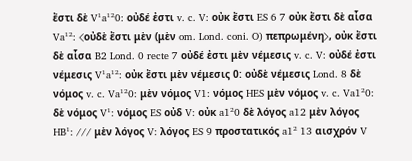ἔστι δὲ V¹a¹²0: οὐδέ ἐστι v. c. V: οὐκ ἔστι ES 6 7 οὐκ ἔστι δὲ αἷσα Va¹²: ⟨οὐδὲ ἔστι μὲν (μὲν om. Lond. coni. O) πεπρωμένη⟩, οὐκ ἔστι δὲ αἷσα B2 Lond. 0 recte 7 οὐδέ ἐστι μὲν νέμεσις v. c. V: οὐδέ ἐστι νέμεσις V¹a¹²: οὐκ ἔστι μὲν νέμεσις 0: οὐδὲ νέμεσις Lond. 8 δὲ νόμος v. c. Va¹²0: μὲν νόμος V1: νόμος HES μὲν νόμος v. c. Va1²0: δὲ νόμος V¹: νόμος ES οὐδ V: οὐκ a1²0 δὲ λόγος a12 μὲν λόγος HB¹: /// μὲν λόγος V: λόγος ES 9 προστατικός a1² 13 αισχρόν V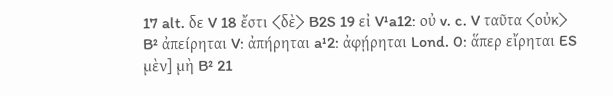17 alt. δε V 18 ἔστι ⟨δὲ⟩ B2S 19 εἰ V¹a12: οὐ v. c. V ταῦτα ⟨οὐκ⟩ B² ἀπείρηται V: ἀπήρηται a¹2: ἀφῄρηται Lond. 0: ἅπερ εἴρηται ES μὲν] μὴ B² 21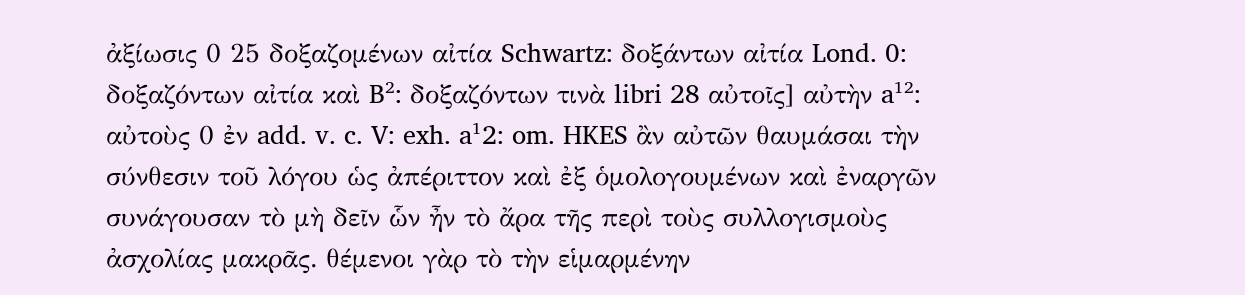ἀξίωσις 0 25 δοξαζομένων αἰτία Schwartz: δοξάντων αἰτία Lond. 0: δοξαζόντων αἰτία καὶ B²: δοξαζόντων τινὰ libri 28 αὐτοῖς] αὐτὴν a¹²: αὐτοὺς 0 ἐν add. v. c. V: exh. a¹2: om. HKES ἂν αὐτῶν θαυμάσαι τὴν σύνθεσιν τοῦ λόγου ὡς ἀπέριττον καὶ ἐξ ὁμολογουμένων καὶ ἐναργῶν συνάγουσαν τὸ μὴ δεῖν ὧν ἦν τὸ ἄρα τῆς περὶ τοὺς συλλογισμοὺς ἀσχολίας μακρᾶς. θέμενοι γὰρ τὸ τὴν εἱμαρμένην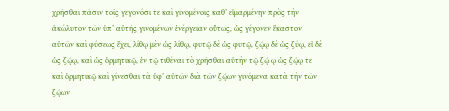χρῆσθαι πᾶσιν τοῖς γεγονόσι τε καὶ γινομένοις καθ’ εἱμαρμένην πρὸς τὴν ἀκώλυτον τῶν ὑπ’ αὐτῆς γινομένων ἐνέργειαν οὕτως, ὡς γέγονεν ἕκαστον αὐτῶν καὶ φύσεως ἔχει, λίθῳ μὲν ὡς λίθῳ, φυτῷ δὲ ὡς φυτῷ, ζῴῳ δὲ ὡς ζύῳ, εἰ δὲ ὡς ζῴῳ, καὶ ὡς ὁρμητικῷ, ἐν τῷ τιθέναι τὸ χρῆσθαι αὐτὴν τῷ ζῴ ῳ ὡς ζῴῳ τε καὶ ὁρμητικῷ καὶ γίνεσθαι τὰ ὑφ’ αὐτῶν διὰ τῶν ζῴων γινόμενα κατὰ τὴν τῶν ζῴων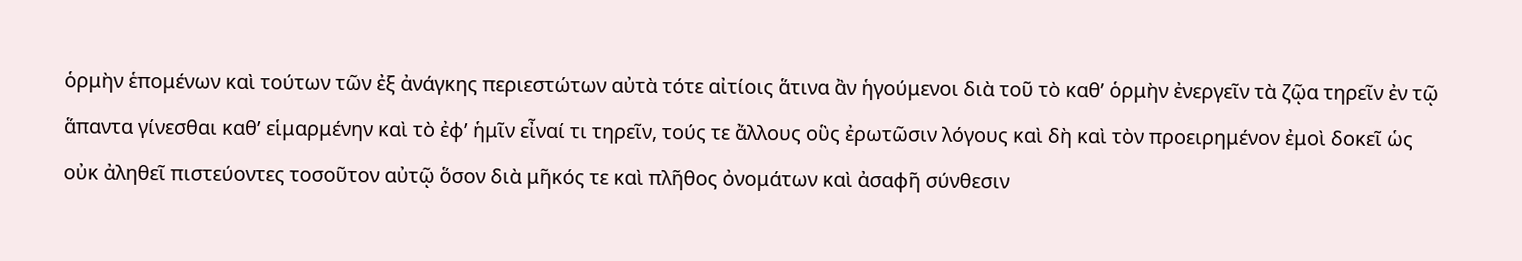ὁρμὴν ἑπομένων καὶ τούτων τῶν ἐξ ἀνάγκης περιεστώτων αὐτὰ τότε αἰτίοις ἅτινα ἂν ἡγούμενοι διὰ τοῦ τὸ καθ’ ὁρμὴν ἐνεργεῖν τὰ ζῷα τηρεῖν ἐν τῷ ἅπαντα γίνεσθαι καθ’ εἱμαρμένην καὶ τὸ ἐφ’ ἡμῖν εἶναί τι τηρεῖν, τούς τε ἄλλους οὓς ἐρωτῶσιν λόγους καὶ δὴ καὶ τὸν προειρημένον ἐμοὶ δοκεῖ ὡς οὐκ ἀληθεῖ πιστεύοντες τοσοῦτον αὐτῷ ὅσον διὰ μῆκός τε καὶ πλῆθος ὀνομάτων καὶ ἀσαφῆ σύνθεσιν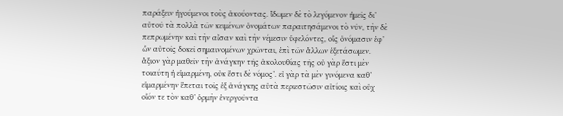παράξειν ἡγούμενοι τοὺς ἀκούοντας. ἴδωμεν δὲ τὸ λεγόμενον ἡμεῖς δι’ αὐτοῦ τὰ πολλὰ τῶν κειμένων ὀνομάτων παραιτησάμενοι τὸ νῦν, τὴν δὲ πεπρωμένην καὶ τὴν αἶσαν καὶ τὴν νέμεσιν ὑφελόντες, οἷς ὀνόμασιν ἐφ’ ὧν αὐτοῖς δοκεῖ σημαινομένων χρῶνται, ἐπὶ τῶν ἄλλων ἐξετάσωμεν. ἄξιον γὰρ μαθεῖν τὴν ἀνάγκην τῆς ἀκολουθίας τῆς οὐ γὰρ ἔστι μὲν τοιαύτη ἡ εἱμαρμένη, οὐκ ἔστι δὲ νόμος’. εἰ γὰρ τὰ μὲν γινόμενα καθ’ εἱμαρμένην ἕπεται τοῖς ἐξ ἀνάγκης αὐτὰ περιεστῶσιν αἰτίοις καὶ οὐχ οἷόν τε τὸν καθ’ ὁρμὴν ἐνεργοῦντα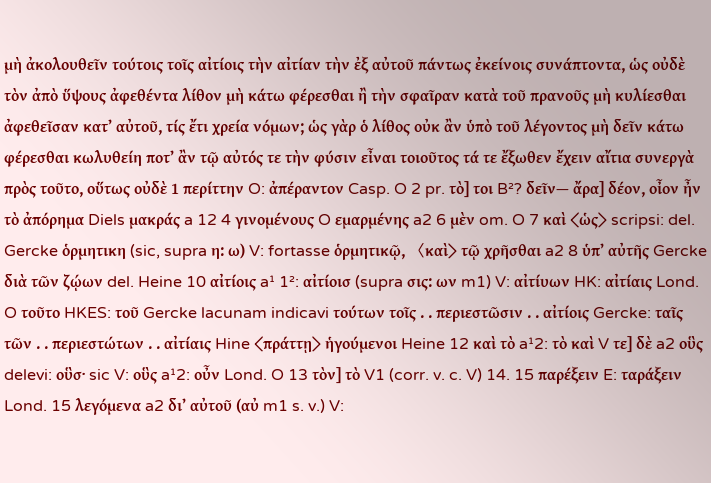μὴ ἀκολουθεῖν τούτοις τοῖς αἰτίοις τὴν αἰτίαν τὴν ἐξ αὐτοῦ πάντως ἐκείνοις συνάπτοντα, ὡς οὐδὲ τὸν ἀπὸ ὕψους ἀφεθέντα λίθον μὴ κάτω φέρεσθαι ἢ τὴν σφαῖραν κατὰ τοῦ πρανοῦς μὴ κυλίεσθαι ἀφεθεῖσαν κατ’ αὐτοῦ, τίς ἔτι χρεία νόμων; ὡς γὰρ ὁ λίθος οὐκ ἂν ὑπὸ τοῦ λέγοντος μὴ δεῖν κάτω φέρεσθαι κωλυθείη ποτ’ ἂν τῷ αὐτός τε τὴν φύσιν εἶναι τοιοῦτος τά τε ἔξωθεν ἔχειν αἴτια συνεργὰ πρὸς τοῦτο, οὕτως οὐδὲ 1 περίττην O: ἀπέραντον Casp. O 2 pr. τὸ] τοι B²? δεῖν— ἄρα] δέον, οἶον ἦν τὸ ἀπόρημα Diels μακράς a 12 4 γινομένους O εμαρμένης a2 6 μὲν om. O 7 καὶ ⟨ὡς⟩ scripsi: del. Gercke ὁρμητικη (sic, supra η: ω) V: fortasse ὁρμητικῷ, 〈καὶ⟩ τῷ χρῆσθαι a2 8 ὑπ’ αὐτῆς Gercke διὰ τῶν ζῴων del. Heine 10 αἰτίοις a¹ 1²: αἰτίοισ (supra σις: ων m1) V: αἰτίυων HK: αἰτίαις Lond. O τοῦτο HKES: τοῦ Gercke lacunam indicavi τούτων τοῖς . . περιεστῶσιν . . αἰτίοις Gercke: ταῖς τῶν . . περιεστώτων . . αἰτίαις Hine ⟨πράττῃ⟩ ἡγούμενοι Heine 12 καὶ τὸ a¹2: τὸ καὶ V τε] δὲ a2 οὓς delevi: οὓσ· sic V: οὓς a¹2: οὖν Lond. O 13 τὸν] τὸ V1 (corr. v. c. V) 14. 15 παρέξειν E: ταράξειν Lond. 15 λεγόμενα a2 δι’ αὐτοῦ (αὐ m1 s. v.) V: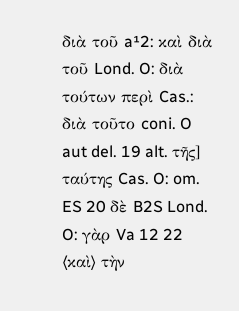διὰ τοῦ a¹2: καὶ διὰ τοῦ Lond. O: διὰ τούτων περὶ Cas.: διὰ τοῦτο coni. O aut del. 19 alt. τῆς] ταύτης Cas. O: om. ES 20 δὲ B2S Lond. O: γὰρ Va 12 22 ⟨καὶ⟩ τὴν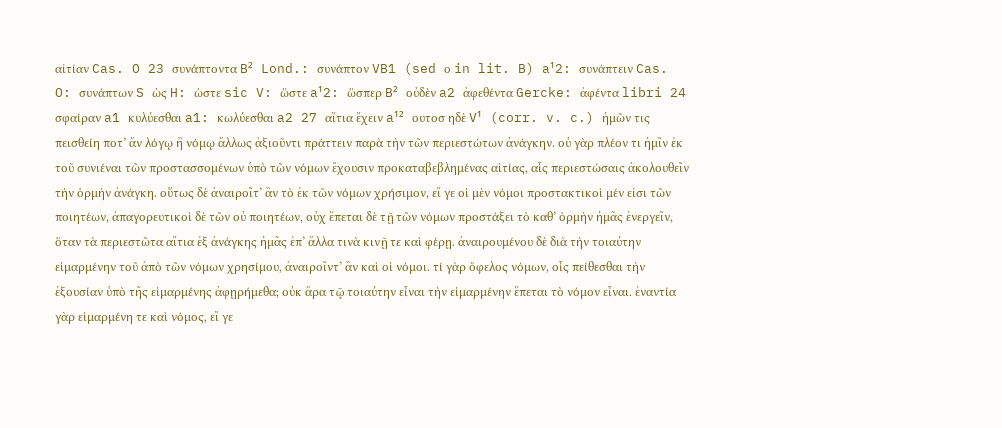αἰτίαν Cas. O 23 συνάπτοντα B² Lond.: συνάπτον VB1 (sed ο in lit. B) a¹2: συνάπτειν Cas. O: συνάπτων S ὡς H: ὡστε sic V: ὥστε a¹2: ὥσπερ B² οὐδὲν a2 ἀφεθέντα Gercke: ἀφέντα libri 24 σφαίραν a1 κυλύεσθαι a1: κωλύεσθαι a2 27 αἴτια ἔχειν a¹² ουτοσ ηδὲ V¹ (corr. v. c.) ἡμῶν τις πεισθείη ποτ’ ἄν λόγῳ ἢ νόμῳ ἄλλως ἀξιοῦντι πράττειν παρὰ τὴν τῶν περιεστώτων ἀνάγκην. οὐ γὰρ πλέον τι ἡμῖν ἐκ τοῦ συνιέναι τῶν προστασσομένων ὑπὸ τῶν νόμων ἔχουσιν προκαταβεβλημένας αἰτίας, αἷς περιεστώσαις ἀκολουθεῖν τὴν ὁρμὴν ἀνάγκη. οὕτως δὲ ἀναιροῖτ’ ἂν τὸ ἐκ τῶν νόμων χρήσιμον, εἴ γε οἱ μὲν νόμοι προστακτικοὶ μέν εἰσι τῶν ποιητέων, ἀπαγορευτικοὶ δὲ τῶν οὐ ποιητέων, οὐχ ἕπεται δὲ τῇ τῶν νόμων προστάξει τὸ καθ’ ὁρμὴν ἡμᾶς ἐνεργεῖν, ὅταν τὰ περιεστῶτα αἴτια ἐξ ἀνάγκης ἡμᾶς ἐπ’ ἄλλα τινὰ κινῇ τε καὶ φέρῃ. ἀναιρουμένου δὲ διὰ τὴν τοιαύτην εἱμαρμένην τοῦ ἀπὸ τῶν νόμων χρησίμου, ἀναιροῖντ’ ἂν καὶ οἱ νόμοι. τί γὰρ ὄφελος νόμων, οἷς πείθεσθαι τὴν ἐξουσίαν ὑπὸ τῆς εἱμαρμένης ἀφῃρήμεθα; οὐκ ἄρα τῷ τοιαύτην εἶναι τὴν εἱμαρμένην ἕπεται τὸ νόμον εἶναι. ἐναντία γὰρ εἱμαρμένη τε καὶ νόμος, εἴ γε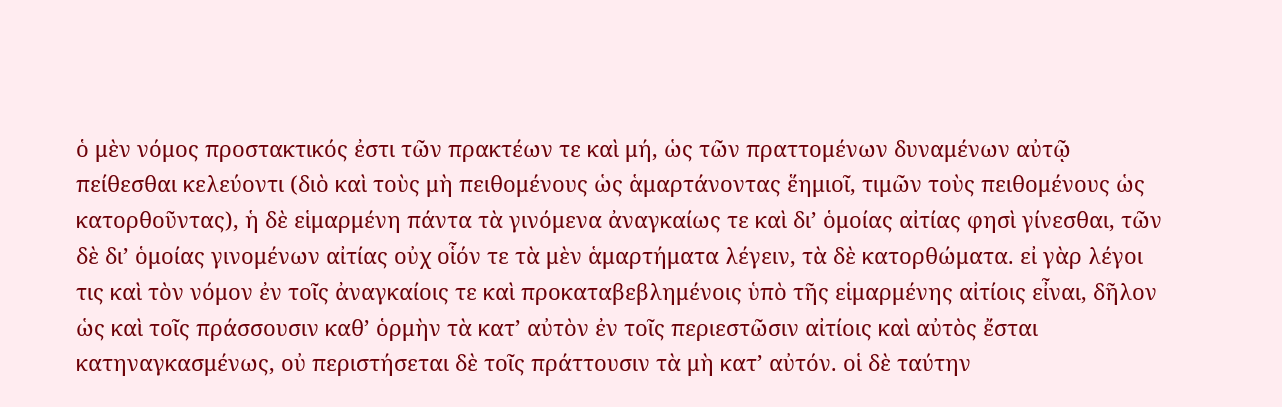ὁ μὲν νόμος προστακτικός ἐστι τῶν πρακτέων τε καὶ μή, ὡς τῶν πραττομένων δυναμένων αὐτῷ πείθεσθαι κελεύοντι (διὸ καὶ τοὺς μὴ πειθομένους ὡς ἁμαρτάνοντας ἕημιοῖ, τιμῶν τοὺς πειθομένους ὡς κατορθοῦντας), ἡ δὲ εἱμαρμένη πάντα τὰ γινόμενα ἀναγκαίως τε καὶ δι’ ὁμοίας αἰτίας φησὶ γίνεσθαι, τῶν δὲ δι’ ὁμοίας γινομένων αἰτίας οὐχ οἷόν τε τὰ μὲν ἁμαρτήματα λέγειν, τὰ δὲ κατορθώματα. εἰ γὰρ λέγοι τις καὶ τὸν νόμον ἐν τοῖς ἀναγκαίοις τε καὶ προκαταβεβλημένοις ὑπὸ τῆς εἱμαρμένης αἰτίοις εἶναι, δῆλον ὡς καὶ τοῖς πράσσουσιν καθ’ ὁρμὴν τὰ κατ’ αὐτὸν ἐν τοῖς περιεστῶσιν αἰτίοις καὶ αὐτὸς ἔσται κατηναγκασμένως, οὐ περιστήσεται δὲ τοῖς πράττουσιν τὰ μὴ κατ’ αὐτόν. οἱ δὲ ταύτην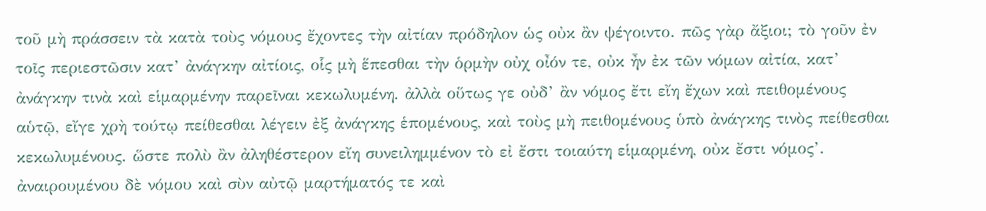τοῦ μὴ πράσσειν τὰ κατὰ τοὺς νόμους ἔχοντες τὴν αἰτίαν πρόδηλον ὡς οὐκ ἂν ψέγοιντο. πῶς γὰρ ἄξιοι; τὸ γοῦν ἐν τοῖς περιεστῶσιν κατ’ ἀνάγκην αἰτίοις, οἷς μὴ ἕπεσθαι τὴν ὁρμὴν οὐχ οἶόν τε, οὐκ ἦν ἐκ τῶν νόμων αἰτία, κατ’ ἀνάγκην τινὰ καὶ εἱμαρμένην παρεῖναι κεκωλυμένη. ἀλλὰ οὕτως γε οὐδ’ ἂν νόμος ἔτι εἴη ἔχων καὶ πειθομένους αὑτῷ, εἴγε χρὴ τούτῳ πείθεσθαι λέγειν ἐξ ἀνάγκης ἑπομένους, καὶ τοὺς μὴ πειθομένους ὑπὸ ἀνάγκης τινὸς πείθεσθαι κεκωλυμένους. ὥστε πολὺ ἂν ἀληθέστερον εἴη συνειλημμένον τὸ εἰ ἔστι τοιαύτη εἱμαρμένη, οὐκ ἔστι νόμος’. ἀναιρουμένου δὲ νόμου καὶ σὺν αὐτῷ μαρτήματός τε καὶ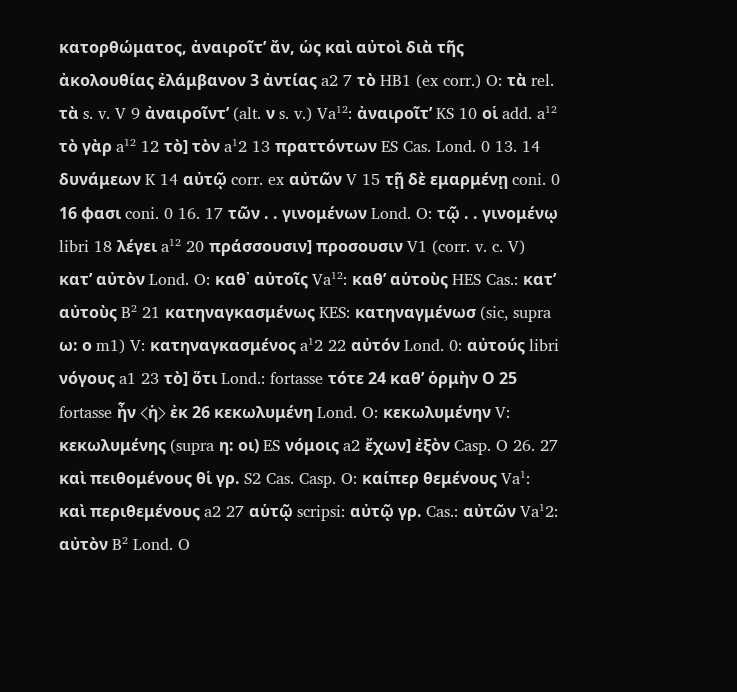κατορθώματος, ἀναιροῖτ’ ἄν, ὡς καὶ αὐτοὶ διὰ τῆς ἀκολουθίας ἐλάμβανον 3 ἀντίας a2 7 τὸ HB1 (ex corr.) O: τὰ rel. τὰ s. v. V 9 ἀναιροῖντ’ (alt. ν s. v.) Va¹²: ἀναιροῖτ’ KS 10 οἱ add. a¹² τὸ γὰρ a¹² 12 τὸ] τὸν a¹2 13 πραττόντων ES Cas. Lond. 0 13. 14 δυνάμεων K 14 αὐτῷ corr. ex αὐτῶν V 15 τῇ δὲ εμαρμένῃ coni. 0 16 φασι coni. 0 16. 17 τῶν . . γινομένων Lond. O: τῷ . . γινομένῳ libri 18 λέγει a¹² 20 πράσσουσιν] προσουσιν V1 (corr. v. c. V) κατ’ αὐτὸν Lond. O: καθ᾿ αὐτοῖς Va¹²: καθ’ αὑτοὺς HES Cas.: κατ’ αὐτοὺς B² 21 κατηναγκασμένως KES: κατηναγμένωσ (sic, supra ω: ο m1) V: κατηναγκασμένος a¹2 22 αὐτόν Lond. 0: αὐτούς libri νόγους a1 23 τὸ] ὅτι Lond.: fortasse τότε 24 καθ’ ὁρμὴν Ο 25 fortasse ἦν ⟨ἡ⟩ ἐκ 26 κεκωλυμένη Lond. O: κεκωλυμένην V: κεκωλυμένης (supra η: οι) ES νόμοις a2 ἔχων] ἐξὸν Casp. O 26. 27 καὶ πειθομένους θἱ γρ. S2 Cas. Casp. O: καίπερ θεμένους Va¹: καὶ περιθεμένους a2 27 αὑτῷ scripsi: αὐτῷ γρ. Cas.: αὐτῶν Va¹2: αὐτὸν B² Lond. O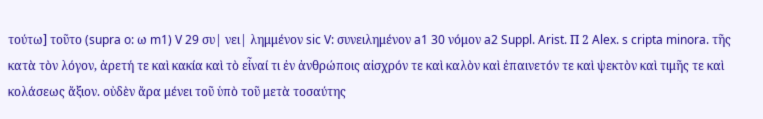τούτω] τοῦτο (supra o: ω m1) V 29 συ| νει| λημμένον sic V: συνειλημένον a1 30 νόμον a2 Suppl. Arist. Π 2 Alex. s cripta minora. τῆς κατὰ τὸν λόγον, ἀρετή τε καὶ κακία καὶ τὸ εἶναί τι ἐν ἀνθρώποις αἰσχρόν τε καὶ καλὸν καὶ ἐπαινετόν τε καὶ ψεκτὸν καὶ τιμῆς τε καὶ κολάσεως ἄξιον. οὐδὲν ἄρα μένει τοῦ ὑπὸ τοῦ μετὰ τοσαύτης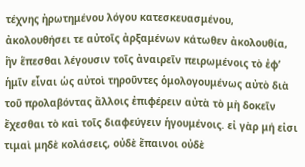τέχνης ἠρωτημένου λόγου κατεσκευασμένου, ἀκολουθήσει τε αὐτοῖς ἀρξαμένων κάτωθεν ἀκολουθία, ἣν ἕπεσθαι λέγουσιν τοῖς ἀναιρεῖν πειρωμένοις τὸ ἐφ’ ἡμῖν εἶναι ὡς αὐτοὶ τηροῦντες ὁμολογουμένως αὐτὸ διὰ τοῦ προλαβόντας ἄλλοις ἐπιφέρειν αὐτὰ τὸ μὴ δοκεῖν ἔχεσθαι τὸ καὶ τοῖς διαφεύγειν ἡγουμένοις. εἰ γὰρ μή εἰσι τιμαὶ μηδὲ κολάσεις, οὐδὲ ἔπαινοι οὐδὲ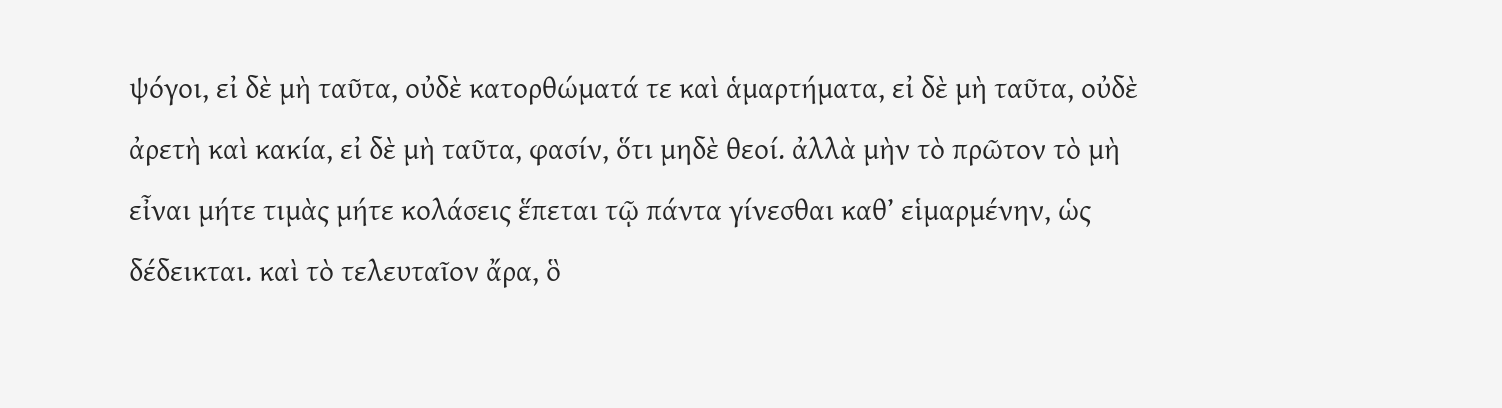ψόγοι, εἰ δὲ μὴ ταῦτα, οὐδὲ κατορθώματά τε καὶ ἁμαρτήματα, εἰ δὲ μὴ ταῦτα, οὐδὲ ἀρετὴ καὶ κακία, εἰ δὲ μὴ ταῦτα, φασίν, ὅτι μηδὲ θεοί. ἀλλὰ μὴν τὸ πρῶτον τὸ μὴ εἶναι μήτε τιμὰς μήτε κολάσεις ἕπεται τῷ πάντα γίνεσθαι καθ’ εἱμαρμένην, ὡς δέδεικται. καὶ τὸ τελευταῖον ἄρα, ὃ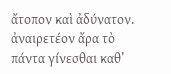ἄτοπον καὶ ἀδύνατον. ἀναιρετέον ἄρα τὸ πάντα γίνεσθαι καθ’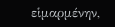εἱμαρμένην,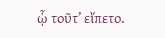ᾧ τοῦτ’ εἴπετο.